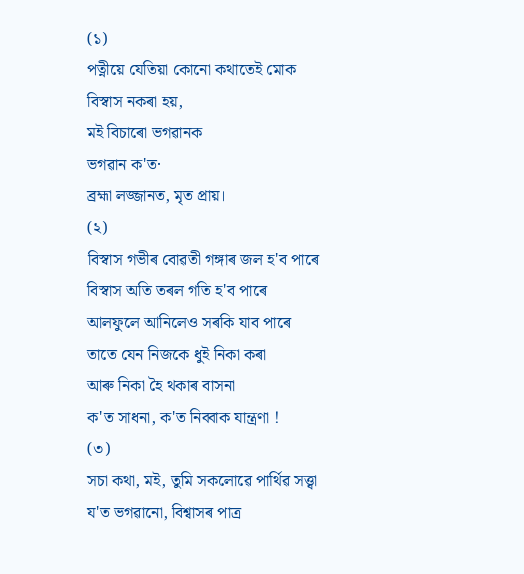(১)
পত্নীয়ে যেতিয়া কোনো কথাতেই মোক
বিস্বাস নকৰা হয়,
মই বিচাৰো ভগৱানক
ভগৱান ক'ত·
ব্ৰহ্মা লজ্জানত, মৃত প্ৰায়।
(২)
বিস্বাস গভীৰ বোৱতী গঙ্গাৰ জল হ'ব পাৰে
বিস্বাস অতি তৰল গতি হ'ব পাৰে
আলফুলে আনিলেও সৰকি যাব পাৰে
তাতে যেন নিজকে ধুই নিকা কৰা
আৰু নিকা হৈ থকাৰ বাসনা
ক'ত সাধনা, ক'ত নিব্বাক যান্ত্ৰণা !
(৩)
সচা কথা, মই, তুমি সকলোৱে পাৰ্থিৱ সত্ত্বা
য'ত ভগৱানো, বিশ্বাসৰ পাত্ৰ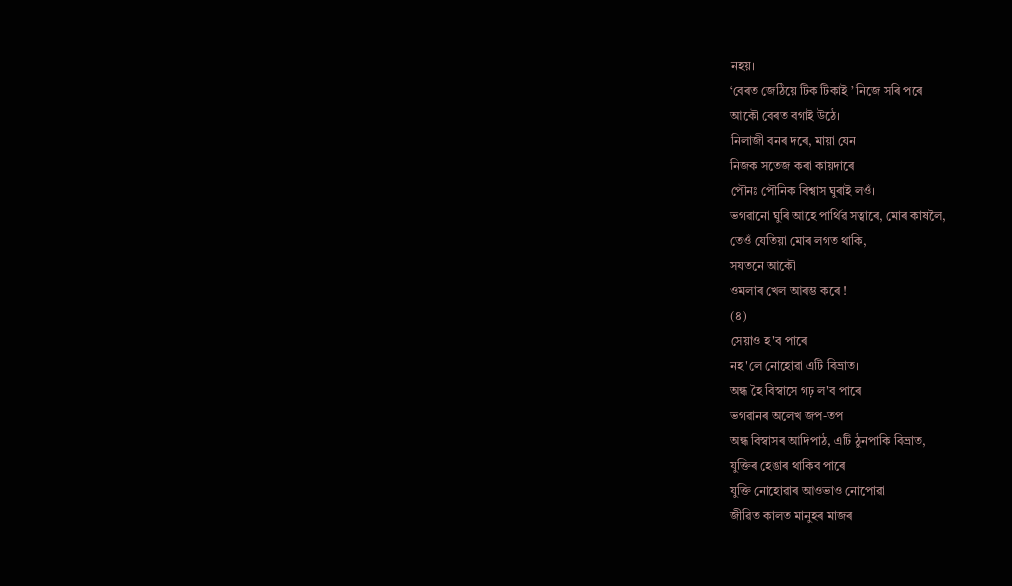নহয়।
‘বেৰত জেঠিয়ে টিক টিকাই ’ নিজে সৰি পৰে
আকৌ বেৰত বগাই উঠে।
নিলাজী বনৰ দৰে, মায়া যেন
নিজক সতেজ কৰা কায়দাৰে
পৌনঃ পৌনিক বিশ্বাস ঘুৰাই লওঁ।
ভগৱানো ঘুৰি আহে পাৰ্থিৱ সত্বাৰে, মোৰ কাষলৈ,
তেওঁ যেতিয়া মোৰ লগত থাকি,
সযতনে আকৌ
ওমলাৰ খেল আৰম্ভ কৰে !
(৪)
সেয়াও হ'ব পাৰে
নহ'লে নোহোৱা এটি বিভ্ৰাত।
অন্ধ হৈ বিস্বাসে গঢ় ল'ব পাৰে
ভগৱানৰ অলেখ জপ-তপ
অন্ধ বিস্বাসৰ আদিপাঠ, এটি ঠুনপাকি বিভ্ৰাত,
যুক্তিৰ হেঙাৰ থাকিব পাৰে
যুক্তি নোহোৱাৰ আওভাও নোপোৱা
জীৱিত কালত মানুহৰ মাজৰ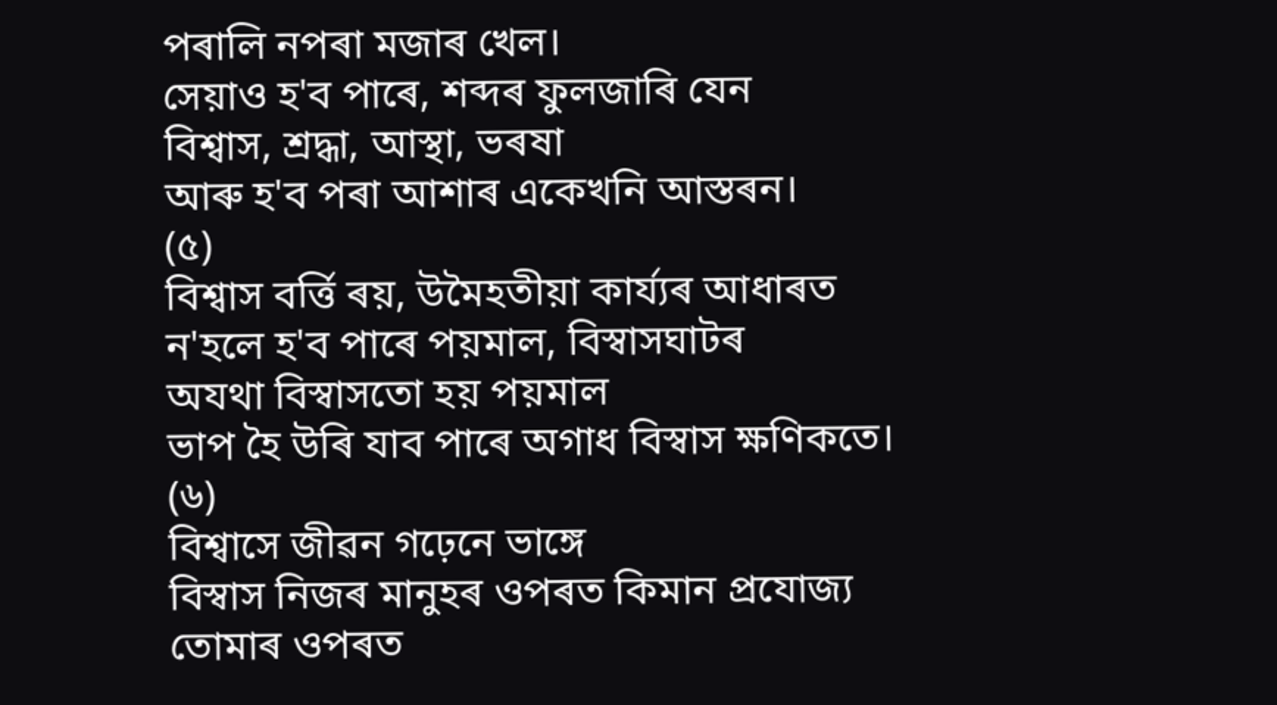পৰালি নপৰা মজাৰ খেল।
সেয়াও হ'ব পাৰে, শব্দৰ ফুলজাৰি যেন
বিশ্বাস, শ্ৰদ্ধা, আস্থা, ভৰষা
আৰু হ'ব পৰা আশাৰ একেখনি আস্তৰন।
(৫)
বিশ্বাস বৰ্ত্তি ৰয়, উমৈহতীয়া কাৰ্য্যৰ আধাৰত
ন'হলে হ'ব পাৰে পয়মাল, বিস্বাসঘাটৰ
অযথা বিস্বাসতো হয় পয়মাল
ভাপ হৈ উৰি যাব পাৰে অগাধ বিস্বাস ক্ষণিকতে।
(৬)
বিশ্বাসে জীৱন গঢ়েনে ভাঙ্গে
বিস্বাস নিজৰ মানুহৰ ওপৰত কিমান প্ৰযোজ্য
তোমাৰ ওপৰত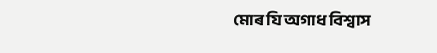মোৰ যি অগাধ বিশ্বাস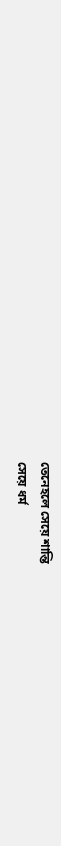তেনেহলে সেয়ে শান্তি
সেয়ে ধৰ্ম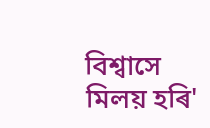বিশ্বাসে মিলয় হৰি'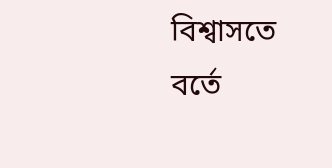বিশ্বাসতে বৰ্তে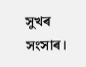সুখৰ সংসাৰ।